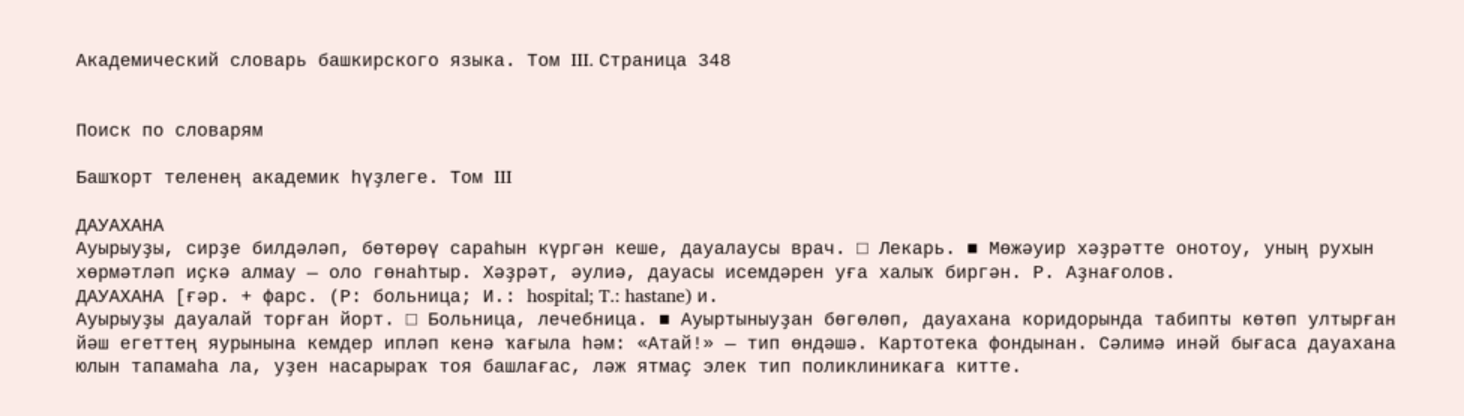Академический словарь башкирского языка. Том III. Страница 348


Поиск по словарям

Башҡорт теленең академик һүҙлеге. Том III

ДАУАХАНА
Ауырыуҙы, сирҙе билдәләп, бөтөрөү сараһын күргән кеше, дауалаусы врач. □ Лекарь. ■ Мөжәуир хәҙрәтте онотоу, уның рухын хөрмәтләп иҫкә алмау — оло гөнаһтыр. Хәҙрәт, әулиә, дауасы исемдәрен уға халыҡ биргән. Р. Аҙнағолов.
ДАУАХАНА [ғәр. + фарс. (Р: больница; И.: hospital; T.: hastane) и.
Ауырыуҙы дауалай торған йорт. □ Больница, лечебница. ■ Ауыртыныуҙан бөгөлөп, дауахана коридорында табипты көтөп ултырған йәш егеттең яурынына кемдер ипләп кенә ҡағыла һәм: «Атай!» — тип өндәшә. Картотека фондынан. Сәлимә инәй бығаса дауахана юлын тапамаһа ла, уҙен насарыраҡ тоя башлағас, ләж ятмаҫ элек тип поликлиникаға китте.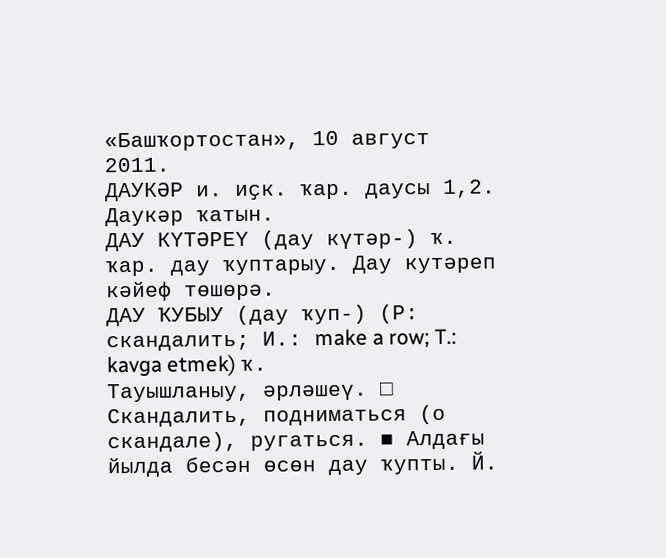«Башҡортостан», 10 август 2011.
ДАУКӘР и. иҫк. ҡар. даусы 1,2. Даукәр ҡатын.
ДАУ КҮТӘРЕҮ (дау күтәр-) ҡ. ҡар. дау ҡуптарыу. Дау кутәреп кәйеф төшөрә.
ДАУ ҠУБЫУ (дау ҡуп-) (Р: скандалить; И.: make a row; T.: kavga etmek) ҡ.
Тауышланыу, әрләшеү. □ Скандалить, подниматься (о скандале), ругаться. ■ Алдағы йылда бесән өсөн дау ҡупты. Й.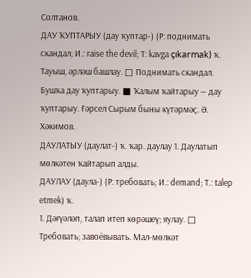Солтанов.
ДАУ ҠУПТАРЫУ (дау ҡуптар-) (Р: поднимать скандал; И.: raise the devil; T: kavga çıkarmak) ҡ.
Тауыш, әрләш башлау. □ Поднимать скандал. Бушҡа дау ҡуптарыу. ■ Ҡалым ҡайтарыу — дау ҡуптарыу. Ғәрсел Сырым быны күтәрмәҫ. Ә. Хәкимов.
ДАУЛАТЫУ (даулат-) ҡ. ҡар. даулау 1. Даулатып мөлкәтен ҡайтарып алды.
ДАУЛАУ (даула-) (Р: требовать; И.: demand; T.: talep etmek) ҡ.
1. Дәғүәләп, талап итеп көрәшеү; яулау. □ Требовать; завоёвывать. Мал-мөлкәт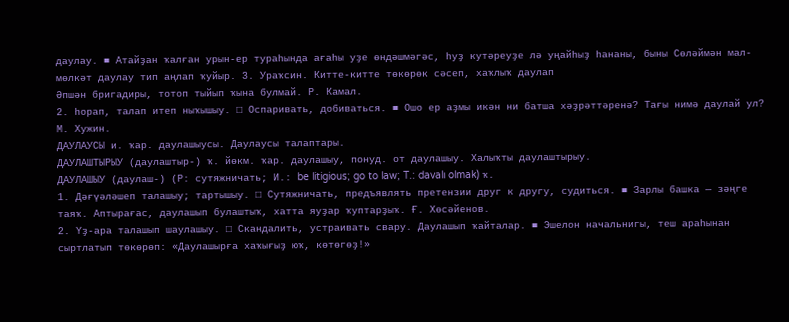даулау. ■ Атайҙан ҡалған урын-ер тураһында ағаһы уҙе өндәшмәгәс, һуҙ кутәреуҙе лә уңайһыҙ һананы, быны Сөләймән мал-мөлкәт даулау тип аңлап ҡуйыр. 3. Ураҡсин. Китте-китте төкөрөк сәсеп, хаҡлыҡ даулап
Әпшән бригадиры, тотоп тыйып ҡына булмай. Р. Камал.
2. һорап, талап итеп ныҡышыу. □ Оспаривать, добиваться. ■ Ошо ер аҙмы икән ни батша хәҙрәттәренә? Тағы нимә даулай ул? М. Хужин.
ДАУЛАУСЫ и. ҡар. даулашыусы. Даулаусы талаптары.
ДАУЛАШТЫРЫУ (даулаштыр-) ҡ. йөкм. ҡар. даулашыу, понуд. от даулашыу. Халыҡты даулаштырыу.
ДАУЛАШЫУ (даулаш-) (Р: сутяжничать; И.: be litigious; go to law; T.: davalı olmak) ҡ.
1. Дәғүәләшеп талашыу; тартышыу. □ Сутяжничать, предъявлять претензии друг к другу, судиться. ■ Зарлы башка — зәңге таяҡ. Аптырағас, даулашып булаштыҡ, хатта яуҙар ҡуптарҙыҡ. Ғ. Хөсәйенов.
2. Үҙ-ара талашып шаулашыу. □ Скандалить, устраивать свару. Даулашып ҡайталар. ■ Эшелон начальнигы, теш араһынан сыртлатып төкөрөп: «Даулашырға хаҡығыҙ юҡ, көтөгөҙ!»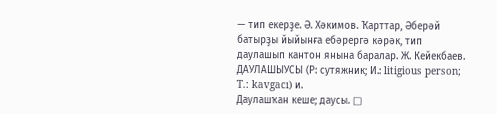— тип екерҙе. Ә. Хәкимов. Ҡарттар, Әберәй батырҙы йыйынға ебәрергә кәрәк, тип даулашып кантон янына баралар. Ж. Кейекбаев.
ДАУЛАШЫУСЫ (Р: сутяжник; И.: litigious person; T.: kavgacı) и.
Даулашҡан кеше; даусы. □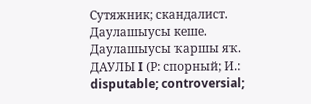Сутяжник; скандалист. Даулашыусы кеше. Даулашыусы ҡаршы яҡ.
ДАУЛЫ I (Р: спорный; И.: disputable; controversial;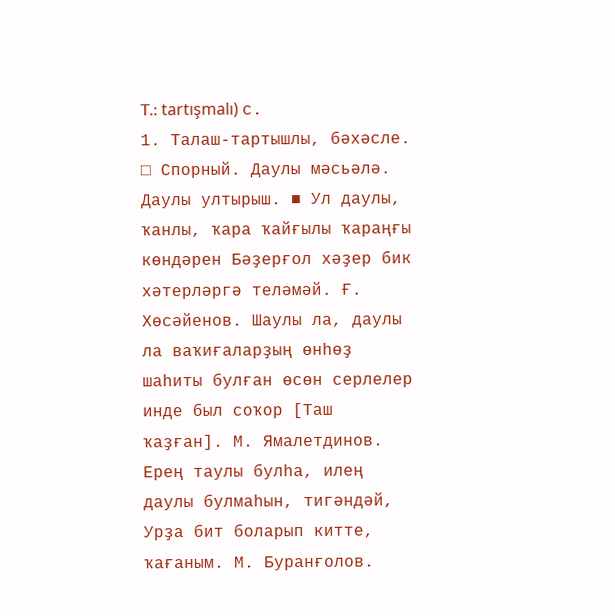T.: tartışmalı) с.
1. Талаш-тартышлы, бәхәсле. □ Спорный. Даулы мәсьәлә. Даулы ултырыш. ■ Ул даулы, ҡанлы, ҡара ҡайғылы ҡараңғы көндәрен Бәҙерғол хәҙер бик хәтерләргә теләмәй. Ғ. Хөсәйенов. Шаулы ла, даулы ла ваҡиғаларҙың өнһөҙ шаһиты булған өсөн серлелер инде был соҡор [Таш ҡаҙған]. М. Ямалетдинов. Ерең таулы булһа, илең даулы булмаһын, тигәндәй, Урҙа бит боларып китте, ҡағаным. М. Буранғолов.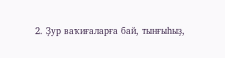2. Ҙур ваҡиғаларға бай, тынғыһыҙ,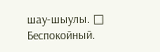шау-шыулы. □ Беспокойный.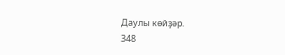Даулы көйҙәр.
348